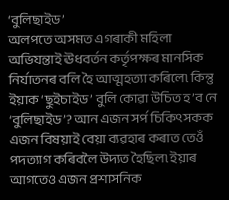‘বুলিছাইড’
অলপতে অসমত এগৰাকী মহিলা অভিযন্তাই ঊধবৰ্তন কৰ্তৃপক্ষৰ মানসিক নিৰ্যাতনৰ বলি হৈ আত্মহত্যা কৰিলে৷ কিন্তু ইয়াক ‘ছুইচাইড’ বুলি কোৱা উচিত হ’ব নে ‘বুলিছাইড’? আন এজন সৰ্প চিকিৎসকক এজন বিষয়াই বেয়া ব্যৱহাৰ কৰাত তেওঁ পদত্যাগ কৰিবলৈ উদ্যত হৈছিল৷ ইয়াৰ আগতেও এজন প্ৰশাসনিক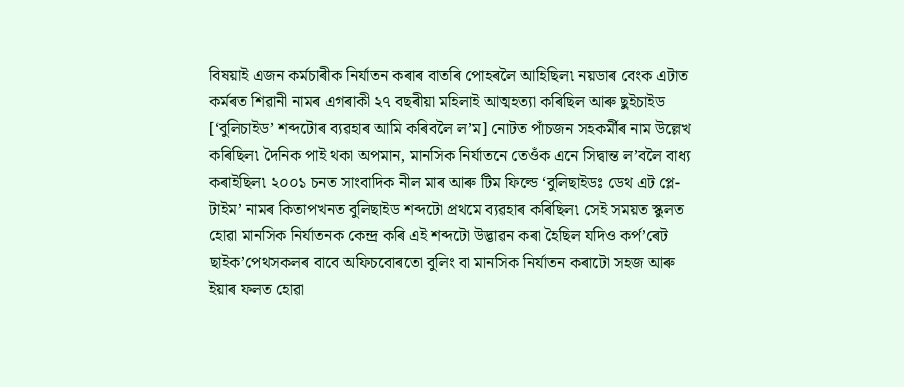বিষয়াই এজন কৰ্মচাৰীক নিৰ্যাতন কৰাৰ বাতৰি পোহৰলৈ আহিছিল৷ নয়ডাৰ বেংক এটাত কৰ্মৰত শিৱানী নামৰ এগৰাকী ২৭ বছৰীয়া মহিলাই আত্মহত্যা কৰিছিল আৰু ছুইচাইড [‘বুলিচাইড’ শব্দটোৰ ব্যৱহাৰ আমি কৰিবলৈ ল’ম] নোটত পাঁচজন সহকৰ্মীৰ নাম উল্লেখ কৰিছিল৷ দৈনিক পাই থকা অপমান, মানসিক নিৰ্যাতনে তেওঁক এনে সিদ্বান্ত ল’বলৈ বাধ্য কৰাইছিল৷ ২০০১ চনত সাংবাদিক নীল মাৰ আৰু টিম ফিল্ডে ‘বুলিছাইডঃ ডেথ এট প্লে-টাইম’ নামৰ কিতাপখনত বুলিছাইড শব্দটো প্ৰথমে ব্যৱহাৰ কৰিছিল৷ সেই সময়ত স্কুলত হোৱা মানসিক নিৰ্যাতনক কেন্দ্ৰ কৰি এই শব্দটো উদ্ভাৱন কৰা হৈছিল যদিও কৰ্প’ৰেট ছাইক’পেথসকলৰ বাবে অফিচবোৰতো বুলিং বা মানসিক নিৰ্যাতন কৰাটো সহজ আৰু ইয়াৰ ফলত হোৱা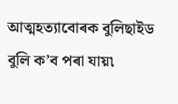আত্মহত্যাবোৰক বুলিছাইড বুলি ক’ব পৰা যায়৷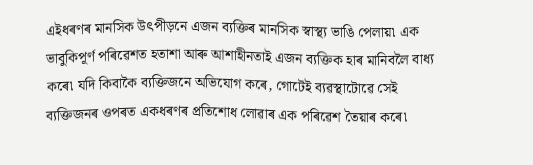এইধৰণৰ মানসিক উৎপীড়নে এজন ব্যক্তিৰ মানসিক স্বাস্থ্য ভাঙি পেলায়৷ এক ভাবুকিপূৰ্ণ পৰিৱেশত হতাশা আৰু আশাহীনতাই এজন ব্যক্তিক হাৰ মানিবলৈ বাধ্য কৰে৷ যদি কিবাকৈ ব্যক্তিজনে অভিযোগ কৰে, গোটেই ব্যৱস্থাটোৱে সেই ব্যক্তিজনৰ ওপৰত একধৰণৰ প্ৰতিশোধ লোৱাৰ এক পৰিৱেশ তৈয়াৰ কৰে৷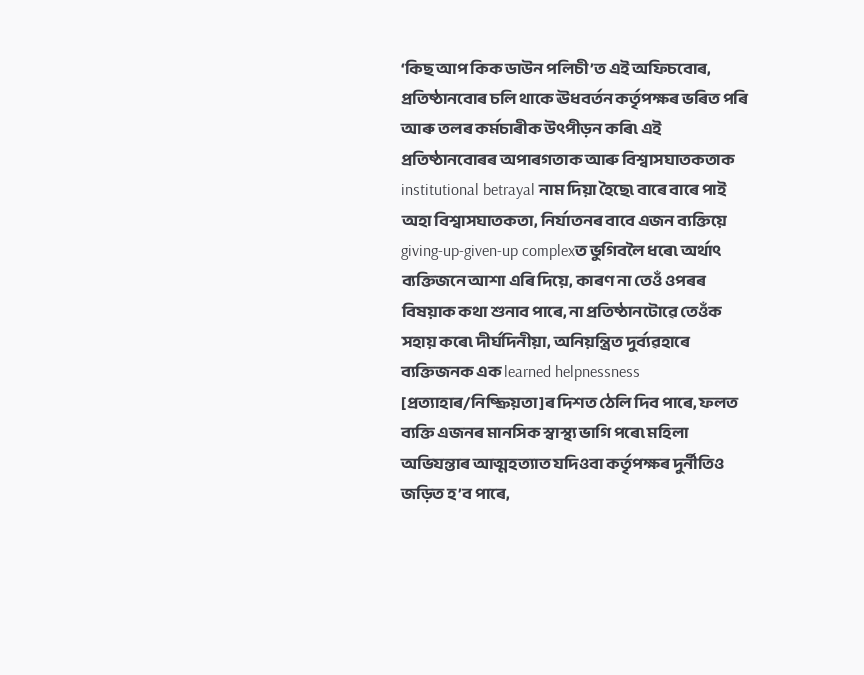‘কিছ আপ কিক ডাউন পলিচী’ত এই অফিচবোৰ, প্ৰতিষ্ঠানবোৰ চলি থাকে ঊধবৰ্তন কৰ্তৃপক্ষৰ ভৰিত পৰি আৰু তলৰ কৰ্মচাৰীক উৎপীড়ন কৰি৷ এই প্ৰতিষ্ঠানবোৰৰ অপাৰগতাক আৰু বিশ্বাসঘাতকতাক institutional betrayal নাম দিয়া হৈছে৷ বাৰে বাৰে পাই অহা বিশ্বাসঘাতকতা, নিৰ্যাতনৰ বাবে এজন ব্যক্তিয়ে giving-up-given-up complexত ভুগিবলৈ ধৰে৷ অৰ্থাৎ ব্যক্তিজনে আশা এৰি দিয়ে, কাৰণ না তেওঁ ওপৰৰ বিষয়াক কথা শুনাব পাৰে, না প্ৰতিষ্ঠানটোৱে তেওঁক সহায় কৰে৷ দীৰ্ঘদিনীয়া, অনিয়ন্ত্ৰিত দুৰ্ব্যৱহাৰে ব্যক্তিজনক এক learned helpnessness [প্ৰত্যাহাৰ/নিষ্ক্ৰিয়তা]ৰ দিশত ঠেলি দিব পাৰে, ফলত ব্যক্তি এজনৰ মানসিক স্বাস্থ্য ভাগি পৰে৷ মহিলা অভিযন্তাৰ আত্মহত্যাত যদিওবা কৰ্তৃপক্ষৰ দুৰ্নীতিও জড়িত হ’ব পাৰে,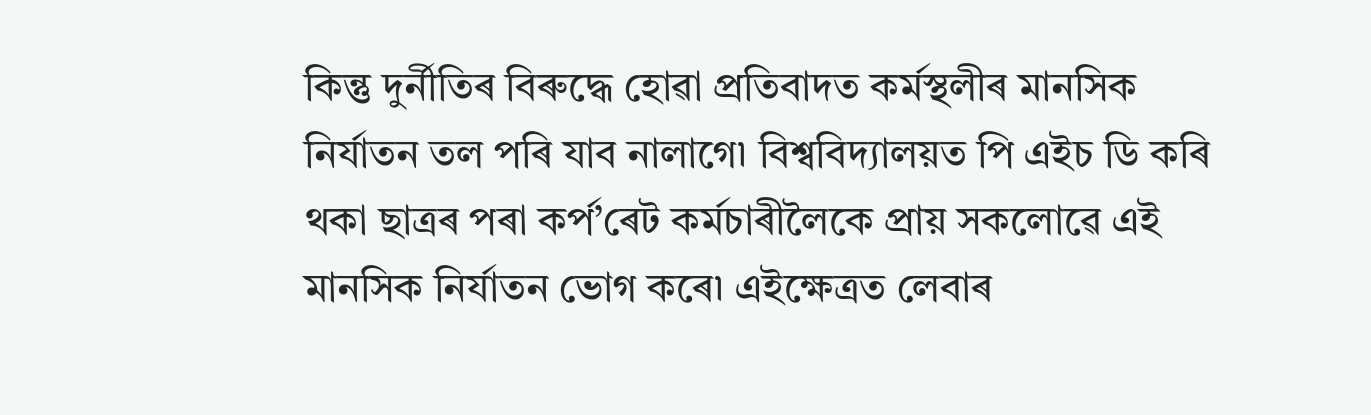কিন্তু দুৰ্নীতিৰ বিৰুদ্ধে হোৱা প্ৰতিবাদত কৰ্মস্থলীৰ মানসিক নিৰ্যাতন তল পৰি যাব নালাগে৷ বিশ্ববিদ্যালয়ত পি এইচ ডি কৰি থকা ছাত্ৰৰ পৰা কৰ্প’ৰেট কৰ্মচাৰীলৈকে প্ৰায় সকলোৱে এই মানসিক নিৰ্যাতন ভোগ কৰে৷ এইক্ষেত্ৰত লেবাৰ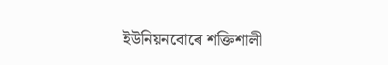ইউনিয়নবোৰে শক্তিশালী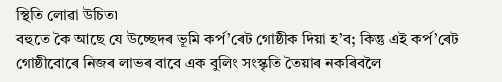স্থিতি লোৱা উচিত৷
বহুতে কৈ আছে যে উচ্ছেদৰ ভূমি কৰ্প’ৰেট গোষ্ঠীক দিয়া হ’ব; কিন্তু এই কৰ্প’ৰেট গোষ্ঠীবোৰে নিজৰ লাভৰ বাবে এক বুলিং সংস্কৃতি তৈয়াৰ নকৰিবলৈ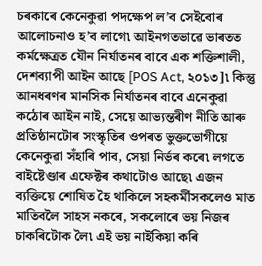চৰকাৰে কেনেকুৱা পদক্ষেপ ল’ব সেইবোৰ আলোচনাও হ’ব লাগে৷ আইনগতভাৱে ভাৰতত কৰ্মক্ষেত্ৰত যৌন নিৰ্যাতনৰ বাবে এক শক্তিশালী, দেশব্যাপী আইন আছে [POS Act, ২০১৩]৷ কিন্তু আনধৰণৰ মানসিক নিৰ্যাতনৰ বাবে এনেকুৱা কঠোৰ আইন নাই, সেয়ে আভ্যন্তৰীণ নীতি আৰু প্ৰতিষ্ঠানটোৰ সংস্কৃতিৰ ওপৰত ভুক্তভোগীয়ে কেনেকুৱা সঁহাৰি পাব, সেয়া নিৰ্ভৰ কৰে৷ লগতে বাইষ্টেণ্ডাৰ এফেক্টৰ কথাটোও আছে৷ এজন ব্যক্তিয়ে শোষিত হৈ থাকিলে সহকৰ্মীসকলেও মাত মাতিবলৈ সাহস নকৰে, সকলোৰে ভয় নিজৰ চাকৰিটোক লৈ৷ এই ভয় নাইকিয়া কৰি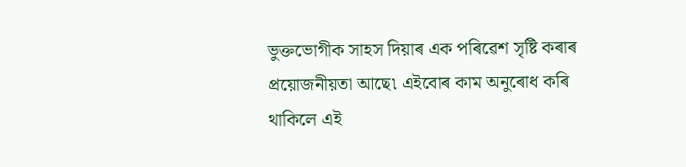ভুক্তভোগীক সাহস দিয়াৰ এক পৰিৱেশ সৃষ্টি কৰাৰ প্ৰয়োজনীয়তা আছে৷ এইবোৰ কাম অনুৰোধ কৰি থাকিলে এই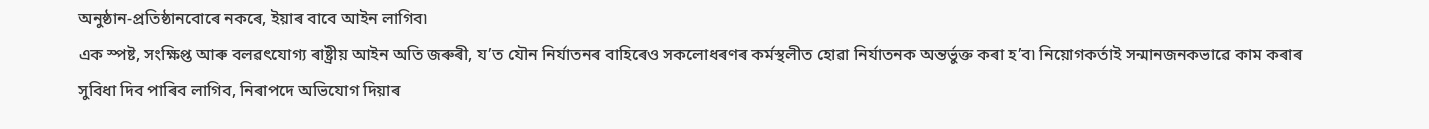অনুষ্ঠান-প্ৰতিষ্ঠানবোৰে নকৰে, ইয়াৰ বাবে আইন লাগিব৷
এক স্পষ্ট, সংক্ষিপ্ত আৰু বলৱৎযোগ্য ৰাষ্ট্ৰীয় আইন অতি জৰুৰী, য’ত যৌন নিৰ্যাতনৰ বাহিৰেও সকলোধৰণৰ কৰ্মস্থলীত হোৱা নিৰ্যাতনক অন্তৰ্ভুক্ত কৰা হ’ব৷ নিয়োগকৰ্তাই সন্মানজনকভাৱে কাম কৰাৰ সুবিধা দিব পাৰিব লাগিব, নিৰাপদে অভিযোগ দিয়াৰ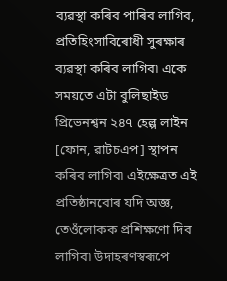ব্যৱস্থা কৰিব পাৰিব লাগিব, প্ৰতিহিংসাবিৰোধী সুৰক্ষাৰ ব্যৱস্থা কৰিব লাগিব৷ একে সময়তে এটা বুলিছাইড প্ৰিভেনশ্বন ২৪৭ হেল্প লাইন [ফোন, ৱাটচএপ] স্থাপন কৰিব লাগিব৷ এইক্ষেত্ৰত এই প্ৰতিষ্ঠানবোৰ যদি অজ্ঞ, তেওঁলোকক প্ৰশিক্ষণো দিব লাগিব৷ উদাহৰণস্বৰূপে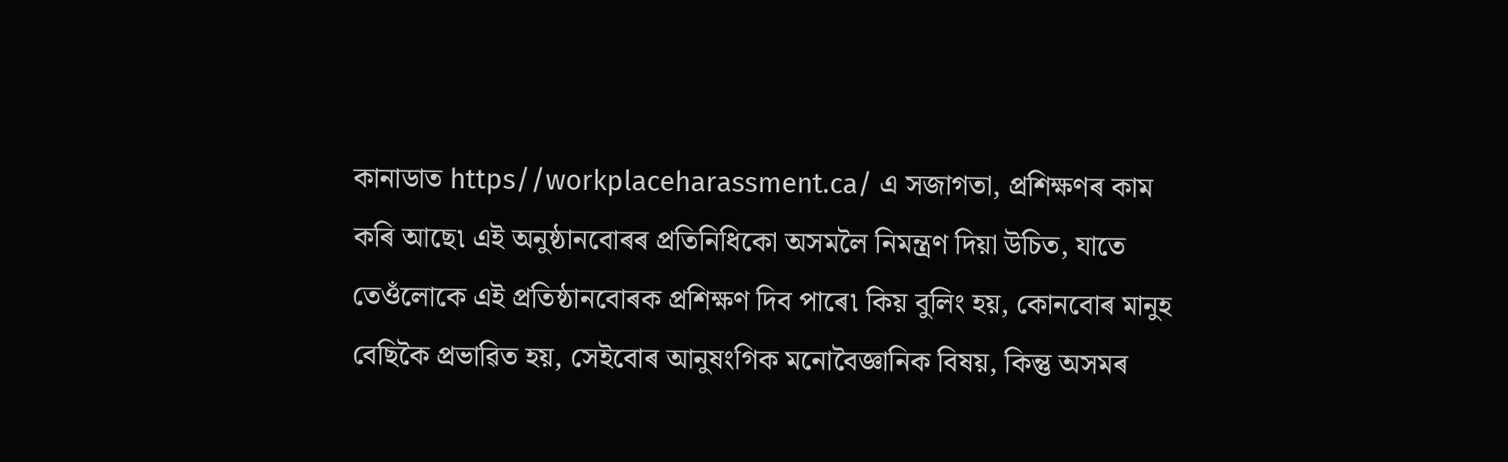কানাডাত https//workplaceharassment.ca/ এ সজাগতা, প্ৰশিক্ষণৰ কাম কৰি আছে৷ এই অনুষ্ঠানবোৰৰ প্ৰতিনিধিকো অসমলৈ নিমন্ত্ৰণ দিয়া উচিত, যাতে তেওঁলোকে এই প্ৰতিষ্ঠানবোৰক প্ৰশিক্ষণ দিব পাৰে৷ কিয় বুলিং হয়, কোনবোৰ মানুহ বেছিকৈ প্ৰভাৱিত হয়, সেইবোৰ আনুষংগিক মনোবৈজ্ঞানিক বিষয়, কিন্তু অসমৰ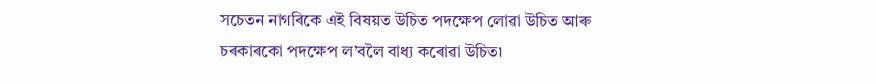সচেতন নাগৰিকে এই বিষয়ত উচিত পদক্ষেপ লোৱা উচিত আৰু চৰকাৰকো পদক্ষেপ ল’বলৈ বাধ্য কৰোৱা উচিত৷